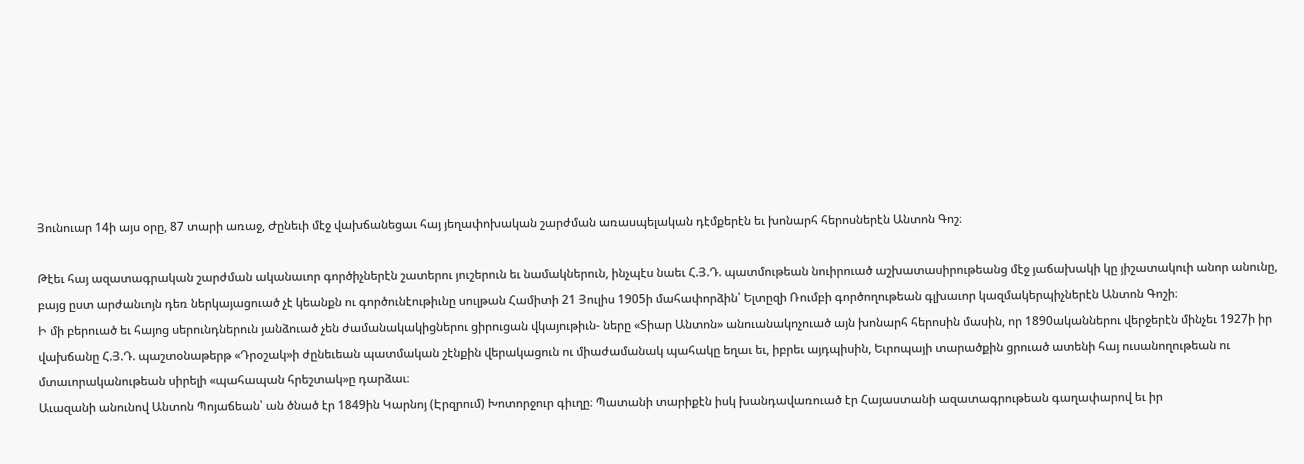Յունուար 14ի այս օրը, 87 տարի առաջ, Ժընեւի մէջ վախճանեցաւ հայ յեղափոխական շարժման առասպելական դէմքերէն եւ խոնարհ հերոսներէն Անտոն Գոշ։

Թէեւ հայ ազատագրական շարժման ականաւոր գործիչներէն շատերու յուշերուն եւ նամակներուն, ինչպէս նաեւ Հ.Յ.Դ. պատմութեան նուիրուած աշխատասիրութեանց մէջ յաճախակի կը յիշատակուի անոր անունը, բայց ըստ արժանւոյն դեռ ներկայացուած չէ կեանքն ու գործունէութիւնը սուլթան Համիտի 21 Յուլիս 1905ի մահափորձին՝ Ելտըզի Ռումբի գործողութեան գլխաւոր կազմակերպիչներէն Անտոն Գոշի։
Ի մի բերուած եւ հայոց սերունդներուն յանձուած չեն ժամանակակիցներու ցիրուցան վկայութիւն- ները «Տիար Անտոն» անուանակոչուած այն խոնարհ հերոսին մասին, որ 1890ականներու վերջերէն մինչեւ 1927ի իր վախճանը Հ.Յ.Դ. պաշտօնաթերթ «Դրօշակ»ի ժընեւեան պատմական շէնքին վերակացուն ու միաժամանակ պահակը եղաւ եւ, իբրեւ այդպիսին, Եւրոպայի տարածքին ցրուած ատենի հայ ուսանողութեան ու մտաւորականութեան սիրելի «պահապան հրեշտակ»ը դարձաւ։
Աւազանի անունով Անտոն Պոյաճեան՝ ան ծնած էր 1849ին Կարնոյ (Էրզրում) Խոտորջուր գիւղը։ Պատանի տարիքէն իսկ խանդավառուած էր Հայաստանի ազատագրութեան գաղափարով եւ իր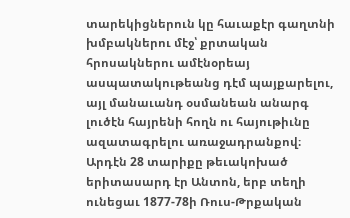տարեկիցներուն կը հաւաքէր գաղտնի խմբակներու մէջ՝ քրտական հրոսակներու ամէնօրեայ ասպատակութեանց դէմ պայքարելու, այլ մանաւանդ օսմանեան անարգ լուծէն հայրենի հողն ու հայութիւնը ազատագրելու առաջադրանքով։
Արդէն 28 տարիքը թեւակոխած երիտասարդ էր Անտոն, երբ տեղի ունեցաւ 1877-78ի Ռուս-Թրքական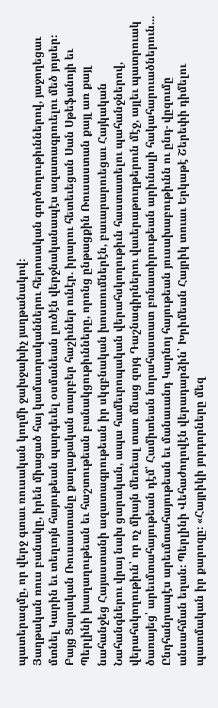պատերազմը, որ վերջ գտաւ ռուսական կողմի ջախջախիչ յաղթանակով։
Յաղթական ռուս բանակը, իրեն միացած հայ կամաւորականներու հերոսական գործողութիւններով, յաջողեցաւ մտնել Կարին եւ տեղւոյն հայութեան պարգեւել օսմանեան լուծէն վերջնականապէս ազատագրուելու մեծ յոյսեր։ Բայց Ցարական Ռուսաստանը քաղաքական տարբեր հաշիւներ ունէր. իրարու հետեւեցան Սան Սթեֆանոյի եւ Պերլինի խաղաղութեան եւ հաշտութեան բանակցութիւնները, որոնց ընթացքին Ռուսաստան քայլ առ քայլ նահանջեց Հայաստանի ազատագրութեան իր սկզբնական խոստումներէն, բաւարարուեցաւ Հայկական Նահանգներու վրայ նախ ցարական, ապա համեւրոպական վերահսկողութիւն հաստատելու պահանջներով, վերահսկողութիւն՝ որ ոչ միայն մեռեալ տառ մնաց զոյգ Դաշնագիրներու վաւերաթուղթերուն մէջ, այլեւ պատրուակ ծառայեց՝ արեւմտահայութեան դէմ՝ Համիտեան նորահաստատ բռնատիրութեան արիւնալի հակահարուածներուն...
Ընդհանրապէս արեւմտահայութեան եւ մանաւանդ Կարնոյ հայութեան յուսախաբութիւնն ու ընդ- վըզումը անսահման եղան։ Պերլինի Վեհաժողովէն վերադարձին՝ Խրիմեան Հայրիկ տուաւ Երկաթէ Շերեփի դիմելու պատմական իր քարոզը։ «Հայրիկի յորդորները մեզ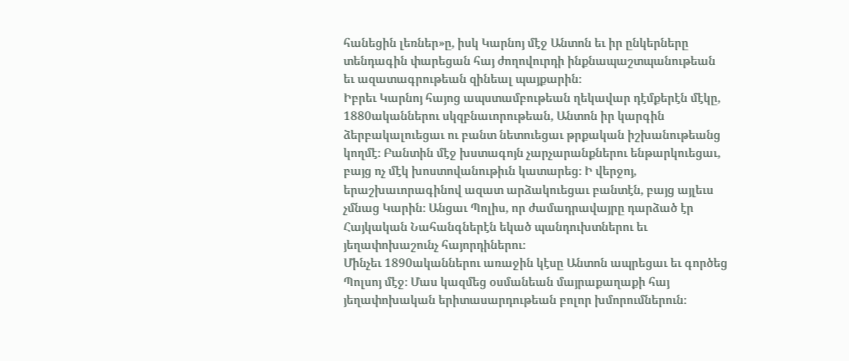հանեցին լեռներ»ը, իսկ Կարնոյ մէջ Անտոն եւ իր ընկերները տենդագին փարեցան հայ ժողովուրդի ինքնապաշտպանութեան եւ ազատագրութեան զինեալ պայքարին։
Իբրեւ Կարնոյ հայոց ապստամբութեան ղեկավար դէմքերէն մէկը, 1880ականներու սկզբնաւորութեան, Անտոն իր կարգին ձերբակալուեցաւ ու բանտ նետուեցաւ թրքական իշխանութեանց կողմէ։ Բանտին մէջ խստագոյն չարչարանքներու ենթարկուեցաւ, բայց ոչ մէկ խոստովանութիւն կատարեց։ Ի վերջոյ, երաշխաւորագինով ազատ արձակուեցաւ բանտէն, բայց այլեւս չմնաց Կարին։ Անցաւ Պոլիս, որ ժամադրավայրը դարձած էր Հայկական Նահանգներէն եկած պանդուխտներու եւ յեղափոխաշունչ հայորդիներու։
Մինչեւ 1890ականներու առաջին կէսը Անտոն ապրեցաւ եւ գործեց Պոլսոյ մէջ։ Մաս կազմեց օսմանեան մայրաքաղաքի հայ յեղափոխական երիտասարդութեան բոլոր խմորումներուն։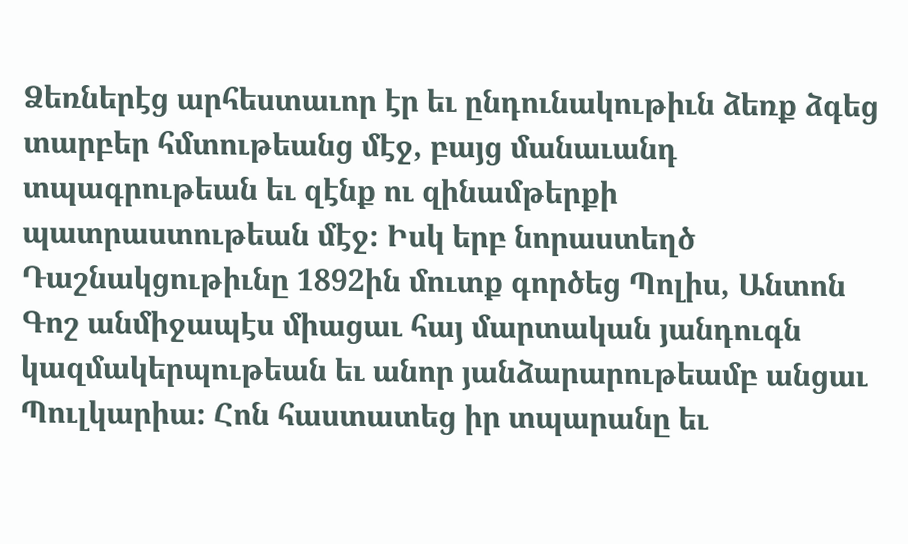Ձեռներէց արհեստաւոր էր եւ ընդունակութիւն ձեռք ձգեց տարբեր հմտութեանց մէջ, բայց մանաւանդ տպագրութեան եւ զէնք ու զինամթերքի պատրաստութեան մէջ։ Իսկ երբ նորաստեղծ Դաշնակցութիւնը 1892ին մուտք գործեց Պոլիս, Անտոն Գոշ անմիջապէս միացաւ հայ մարտական յանդուգն կազմակերպութեան եւ անոր յանձարարութեամբ անցաւ Պուլկարիա։ Հոն հաստատեց իր տպարանը եւ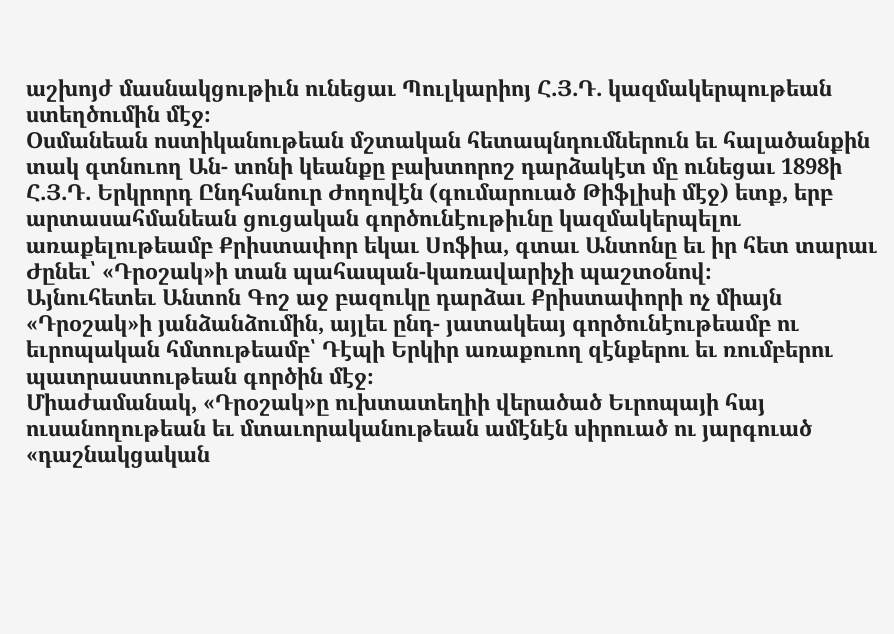աշխոյժ մասնակցութիւն ունեցաւ Պուլկարիոյ Հ.Յ.Դ. կազմակերպութեան ստեղծումին մէջ։
Օսմանեան ոստիկանութեան մշտական հետապնդումներուն եւ հալածանքին տակ գտնուող Ան- տոնի կեանքը բախտորոշ դարձակէտ մը ունեցաւ 1898ի Հ.Յ.Դ. Երկրորդ Ընդհանուր Ժողովէն (գումարուած Թիֆլիսի մէջ) ետք, երբ արտասահմանեան ցուցական գործունէութիւնը կազմակերպելու առաքելութեամբ Քրիստափոր եկաւ Սոֆիա, գտաւ Անտոնը եւ իր հետ տարաւ Ժընեւ՝ «Դրօշակ»ի տան պահապան-կառավարիչի պաշտօնով։
Այնուհետեւ Անտոն Գոշ աջ բազուկը դարձաւ Քրիստափորի ոչ միայն «Դրօշակ»ի յանձանձումին, այլեւ ընդ- յատակեայ գործունէութեամբ ու եւրոպական հմտութեամբ՝ Դէպի Երկիր առաքուող զէնքերու եւ ռումբերու պատրաստութեան գործին մէջ։
Միաժամանակ, «Դրօշակ»ը ուխտատեղիի վերածած Եւրոպայի հայ ուսանողութեան եւ մտաւորականութեան ամէնէն սիրուած ու յարգուած «դաշնակցական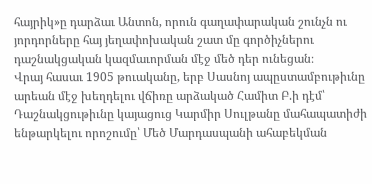հայրիկ»ը դարձաւ Անտոն, որուն գաղափարական շունչն ու յորդորները հայ յեղափոխական շատ մը գործիչներու դաշնակցական կազմաւորման մէջ մեծ դեր ունեցան։
Վրայ հասաւ 1905 թուականը, երբ Սասնոյ ապըստամբութիւնը արեան մէջ խեղդելու վճիռը արձակած Համիտ Բ.ի դէմ՝ Դաշնակցութիւնը կայացուց Կարմիր Սուլթանը մահապատիժի ենթարկելու որոշումը՝ Մեծ Մարդասպանի ահաբեկման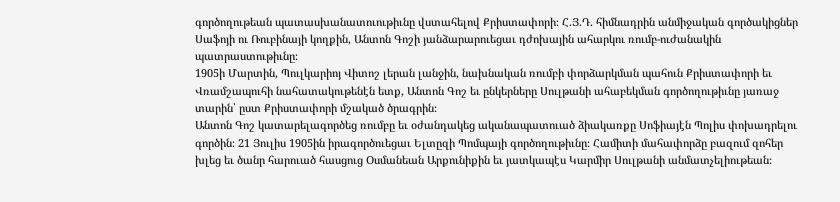գործողութեան պատասխանատուութիւնը վստահելով Քրիստափորի։ Հ.Յ.Դ. հիմնադրին անմիջական գործակիցներ Սաֆոյի ու Ռուբինայի կողքին, Անտոն Գոշի յանձարարուեցաւ դժոխային ահարկու ռումբ-ուժանակին պատրաստութիւնը։
1905ի Մարտին, Պուլկարիոյ Վիտոշ լերան լանջին, նախնական ռումբի փորձարկման պահուն Քրիստափորի եւ Վռամշապուհի նահատակութենէն ետք, Անտոն Գոշ եւ ընկերները Սուլթանի ահաբեկման գործողութիւնը յառաջ տարին՝ ըստ Քրիստափորի մշակած ծրագրին։
Անտոն Գոշ կատարելագործեց ռումբը եւ օժանդակեց ականապատուած ձիակառքը Սոֆիայէն Պոլիս փոխադրելու գործին։ 21 Յուլիս 1905ին իրագործուեցաւ Ելտըզի Պոմպայի գործողութիւնը։ Համիտի մահափորձը բազում զոհեր խլեց եւ ծանր հարուած հասցուց Օսմանեան Արքունիքին եւ յատկապէս Կարմիր Սուլթանի անմատչելիութեան։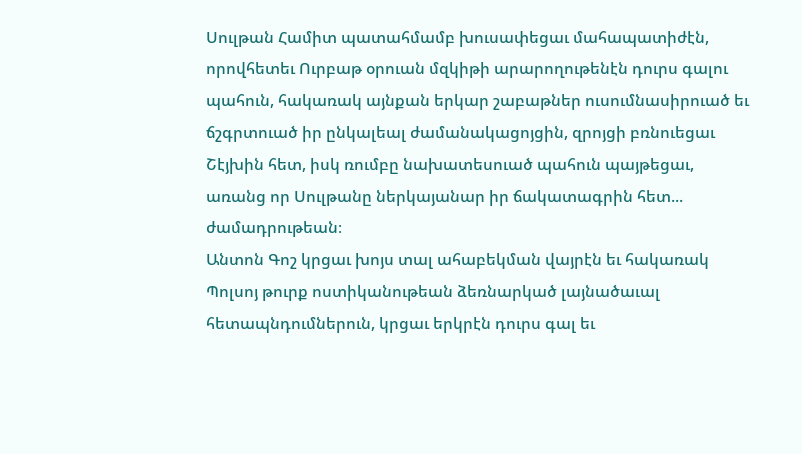Սուլթան Համիտ պատահմամբ խուսափեցաւ մահապատիժէն, որովհետեւ Ուրբաթ օրուան մզկիթի արարողութենէն դուրս գալու պահուն, հակառակ այնքան երկար շաբաթներ ուսումնասիրուած եւ ճշգրտուած իր ընկալեալ ժամանակացոյցին, զրոյցի բռնուեցաւ Շէյխին հետ, իսկ ռումբը նախատեսուած պահուն պայթեցաւ, առանց որ Սուլթանը ներկայանար իր ճակատագրին հետ... ժամադրութեան։
Անտոն Գոշ կրցաւ խոյս տալ ահաբեկման վայրէն եւ հակառակ Պոլսոյ թուրք ոստիկանութեան ձեռնարկած լայնածաւալ հետապնդումներուն, կրցաւ երկրէն դուրս գալ եւ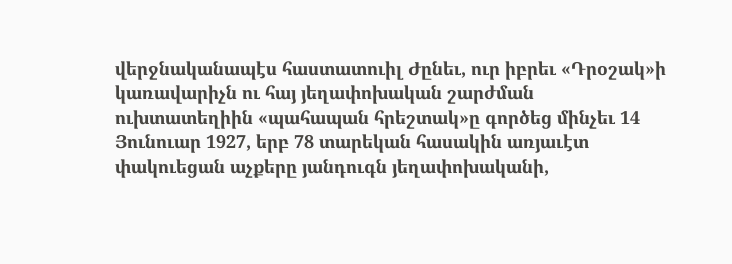վերջնականապէս հաստատուիլ Ժընեւ, ուր իբրեւ «Դրօշակ»ի կառավարիչն ու հայ յեղափոխական շարժման ուխտատեղիին «պահապան հրեշտակ»ը գործեց մինչեւ 14 Յունուար 1927, երբ 78 տարեկան հասակին առյաւէտ փակուեցան աչքերը յանդուգն յեղափոխականի,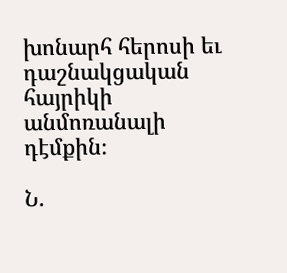խոնարհ հերոսի եւ դաշնակցական հայրիկի անմոռանալի դէմքին։

Ն.